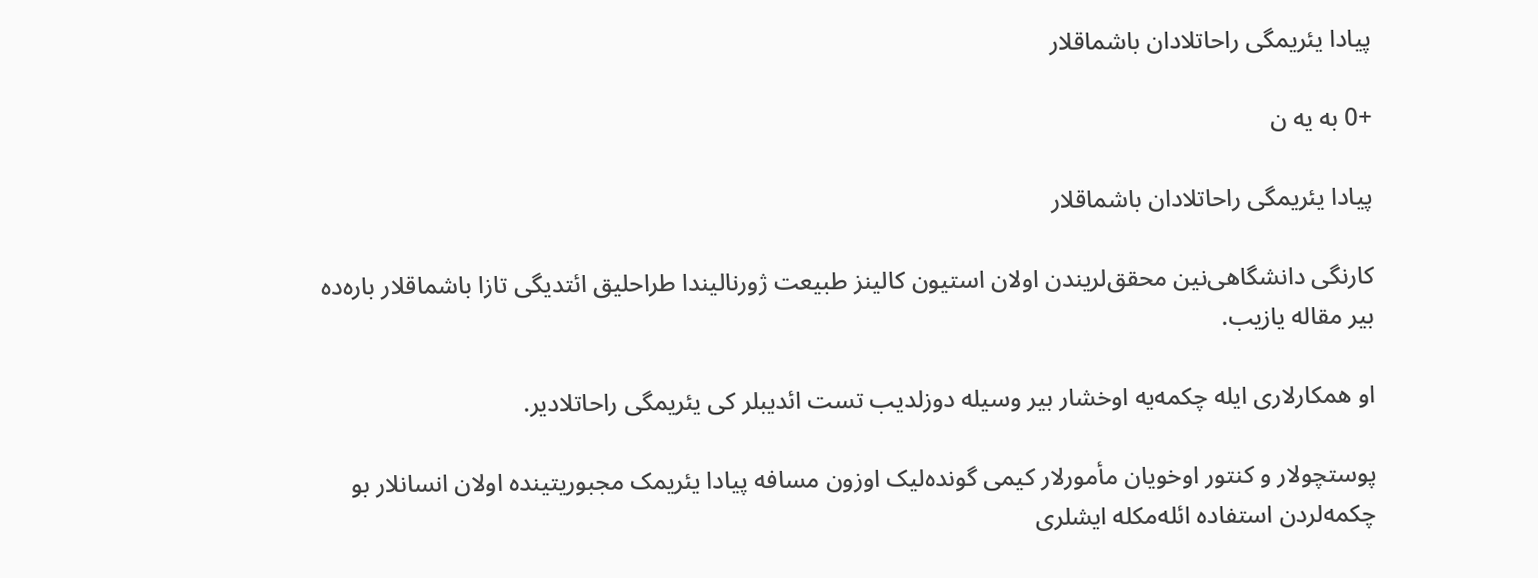پیادا یئریمگی راحاتلادان باشماقلار

+0 به یه ن

پیادا یئریمگی راحاتلادان باشماقلار

کارنگی دانشگاهی‌نین محقق‌لریندن اولان استیون کالینز طبیعت ژورنالیندا طراحلیق ائتدیگی تازا باشماقلار باره‌ده بیر مقاله یازیب.

او همکارلاری ایله چکمه‌یه اوخشار بیر وسیله دوزلدیب تست ائدیبلر کی یئریمگی راحاتلادیر.

پوستچولار و کنتور اوخویان مأمورلار کیمی گونده‌لیک اوزون مسافه پیادا یئریمک مجبوریتینده اولان انسانلار بو چکمه‌لردن استفاده ائله‌مکله ایشلری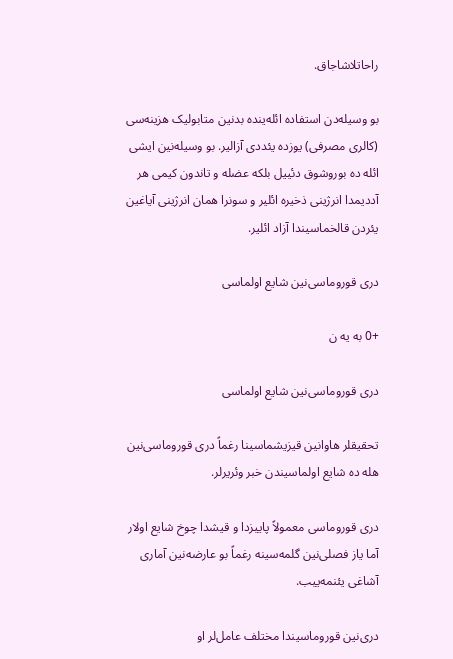راحاتلاشاجاق.

بو وسیله‌دن استفاده ائله‌ینده بدنین متابولیک هزینه‌سی (کالری مصرفی) یوزده یئددی آزالیر. بو وسیله‌نین ایشی ائله ده بوروشوق دئییل بلکه عضله و تاندون کیمی هر آددیمدا انرژینی ذخیره ائلیر و سونرا همان انرژینی آیاغین یئردن قالخماسیندا آزاد ائلیر.

دری قوروماسی‌نین شایع اولماسی

+0 به یه ن

دری قوروماسی‌نین شایع اولماسی

تحقیقلر هاوانین قیزیشماسینا رغماً دری قوروماسی‌نین هله‌ ده شایع اولماسیندن خبر وئریرلر.

دری قوروماسی معمولاً پاییزدا و قیشدا چوخ شایع اولار آما یاز فصلی‌نین گلمه‌سینه رغماً بو عارضه‌نین آماری آشاغی یئنمه‌ییب.

دری‌نین قوروماسیندا مختلف عامل‌لر او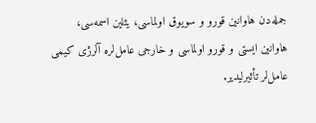جمله‌دن هاوانین قورو و سویوق اولماسی، یئلین اسمه‌سی، هاوانین ایستی و قورو اولماسی و خارجی عامل‌لره آلرژی کیمی عامل‌لر تأثیرلیدیر.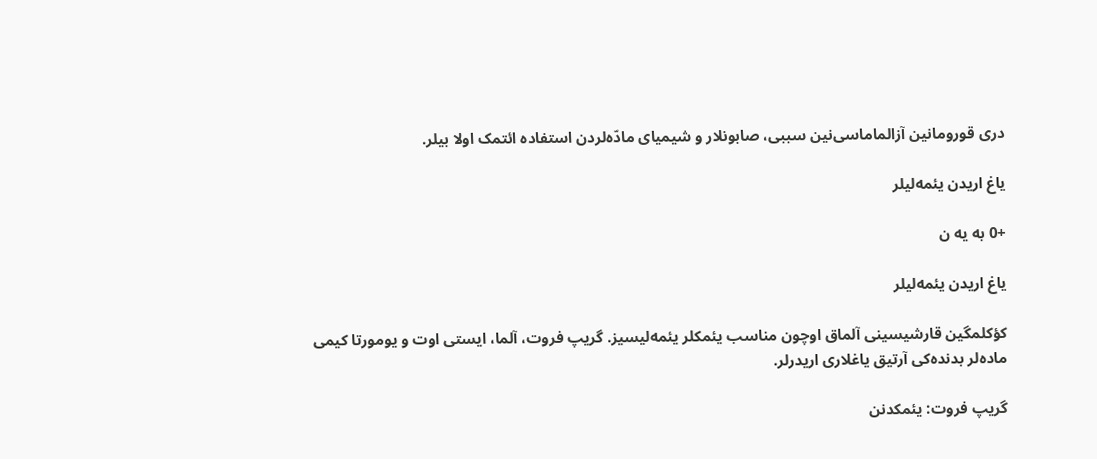دری قورومانین آزالماماسی‌نین سببی، صابونلار و شیمیای مادّه‌لردن استفاده ائتمک اولا بیلر.

یاغ اریدن یئمه‌لیلر

+0 به یه ن

یاغ اریدن یئمه‌لیلر

کؤکلمگین قارشیسینی آلماق اوچون مناسب یئمکلر یئمه‌لیسیز. گریپ فروت، آلما، ایستی اوت و یومورتا کیمی ماده‌لر بدنده‌کی آرتیق یاغلاری اریدرلر.

گریپ فروت: یئمکدنن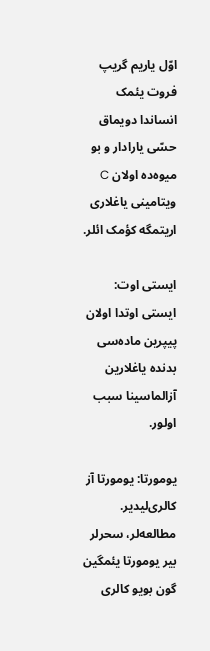اوّل یاریم گریپ فروت یئمک انساندا دویماق حسّی یارادار و بو میوه‌ده اولان C ویتامینی یاغلاری اریتمگه کؤمک ائلر.

ایستی اوت: ایستی اوتدا اولان پیپرین ماده‌سی بدنده یاغلارین آزالماسینا سبب اولور.

یومورتا: یومورتا آز کالری‌لیدیر. مطالعه‌لر، سحرلر بیر یومورتا یئمگین گون بویو کالری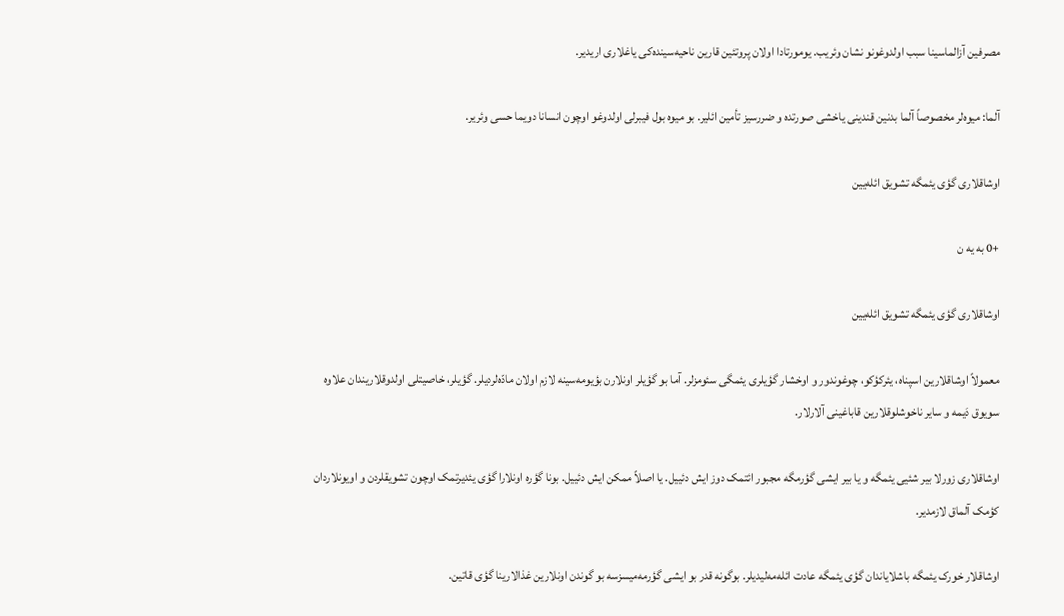مصرفین آزالماسینا سبب اولدوغونو نشان وئریب. یومورتادا اولان پروتئین قارین ناحیه‌سینده‌کی یاغلاری اریدیر.

آلما: میوه‌لر مخصوصاً آلما بدنین قندینی یاخشی صورتده و ضررسیز تأمین ائلیر. بو میوه بول فیبرلی اولدوغو اوچون انسانا دویما حسی وئریر.

اوشاقلاری گؤی یئمگه تشویق ائله‌یین

+0 به یه ن

اوشاقلاری گؤی یئمگه تشویق ائله‌یین

معمولاً اوشاقلارین اسپناه، یئرکؤکو، چوغوندور و اوخشار گؤیلری یئمگی سئومزلر. آما بو گؤیلر اونلارن بؤیومه‌سینه لازم اولان مادّه‌لردیلر. گؤیلر، خاصیتلی اولدوقلاریندان علاوه سویوق دَیمه و سایر ناخوشلوقلارین قاباغینی آلارلار.

اوشاقلاری زورلا بیر شئیی یئمگه و یا بیر ایشی گؤرمگه مجبور ائتمک دوز ایش دئییل. یا اصلاً ممکن ایش دئییل. بونا گؤره اونلارا گؤی یئدیرتمک اوچون تشویقلردن و اویونلاردان کؤمک آلماق لازمدیر.

اوشاقلار خورک یئمگه باشلایاندان گؤی یئمگه عادت ائله‌مه‌لیدیلر. بوگونه قدر بو ایشی گؤرمه‌میسزسه بو گوندن اونلارین غذالارینا گؤی قاتین.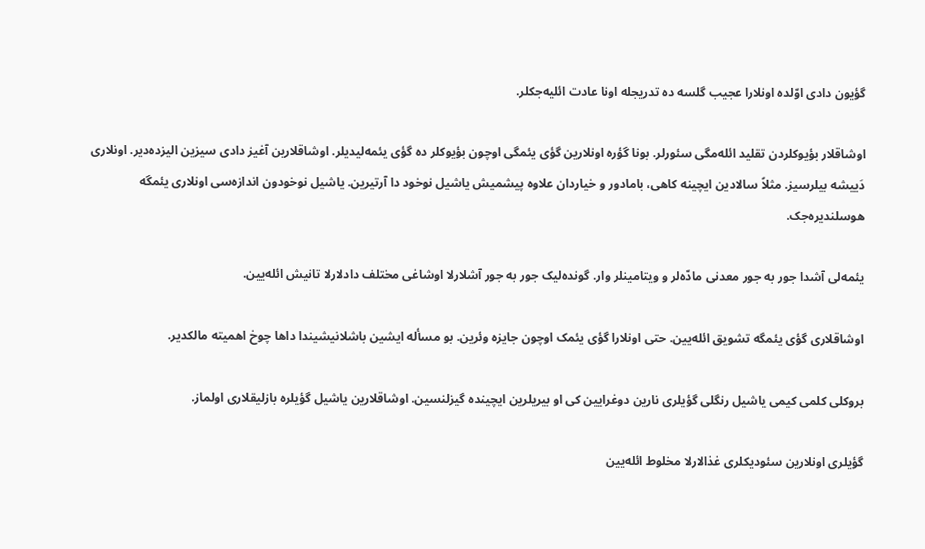گؤیون دادی اوّلده اونلارا عجیب گلسه ده تدریجله اونا عادت ائلیه‌جکلر.

اوشاقلار بؤیوکلردن تقلید ائله‌مگی سئورلر. بونا گؤره اونلارین گؤی یئمگی اوچون بؤیوکلر ده گؤی یئمه‌لیدیلر. اوشاقلارین آغیز دادی سیزین الیزده‌دیر. اونلاری دَییشه بیلرسیز. مثلاً سالادین ایچینه کاهی، بامادور و خیاردان علاوه پیشمیش یاشیل نوخود دا آرتیرین. یاشیل نوخودون اندازه‌سی اونلاری یئمگه هوسلندیره‌جک.

یئمه‌لی آشدا جور به جور معدنی مادّه‌لر و ویتامینلر وار. گونده‌لیک جور به جور آشلارلا اوشاغی مختلف دادلارلا تانیش ائله‌یین.

اوشاقلاری گؤی یئمگه تشویق ائله‌یین. حتی اونلارا گؤی یئمک اوچون جایزه وئرین. بو مسأله ایشین باشلانیشیندا داها چوخ اهمیته مالکدیر.

بروکلی کلمی کیمی یاشیل رنگلی گؤیلری نارین دوغرایین کی او بیریلرین ایچینده گیزلنسین. اوشاقلارین یاشیل گؤیلره بازلیقلاری اولماز.

گؤیلری اونلارین سئودیکلری غذالارلا مخلوط ائله‌یین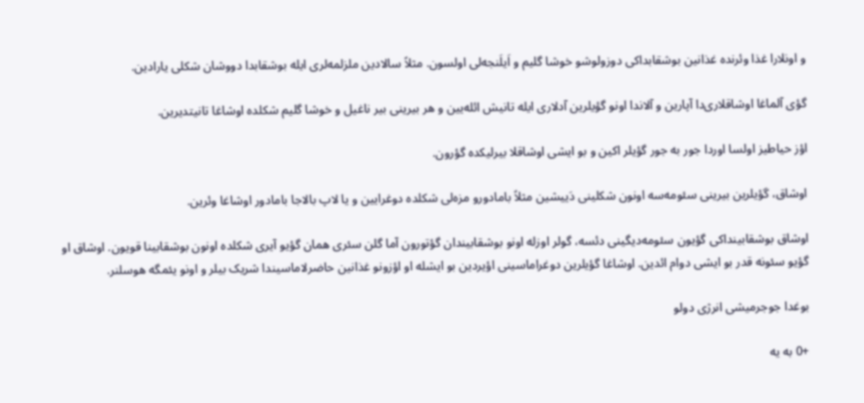و اونلارا غذا وئرنده غذانین بوشقابداکی دوزولوشو خوشا گلیم و اَیلَنجه‌لی اولسون. مثلاً سالادین ملزلمه‌لری ایله بوشقابدا دووشان شکلی یارادین.

گؤی آلماغا اوشاقلاری‌دا آپارین و آلاندا اونو گؤیلرین آدلاری ایله تانیش ائله‌یین و هر بیرینی بیر ناغیل و خوشا گلیم شکلده اوشاغا تانیتدیرین.

اؤز حیاطیز اولسا اوردا جور به جور گؤیلر اکین و بو ایشی اوشاقلا بیرلیکده گؤرون.

اوشاق، گؤیلرین بیرینی سئومه‌سه اونون شکلینی دَییشین مثلاً بامادورو مزه‌لی شکلده دوغرایین و یا لاپ بالاجا بامادور اوشاغا وئرین.

اوشاق بوشقابینداکی گؤیون سئومه‌دیگینی دئسه، گولر اوزله اونو بوشقابیندان گؤتورون آما گلن سئری همان گؤیو آیری شکلده اونون بوشقابینا قویون. اوشاق او گؤیو سئونه قدر بو ایشی دوام ائدین. اوشاغا گؤیلرین دوغراماسینی اؤیردین بو ایشله او اؤزونو غذانین حاضرلاماسیندا شریک بیلر و اونو یئمگه هوسلنر.

بوغدا جوجرمیشی انرژی دولو

+0 به یه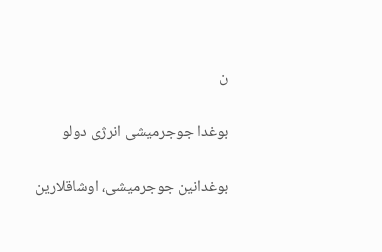ن

بوغدا جوجرمیشی انرژی دولو

بوغدانین جوجرمیشی، اوشاقلارین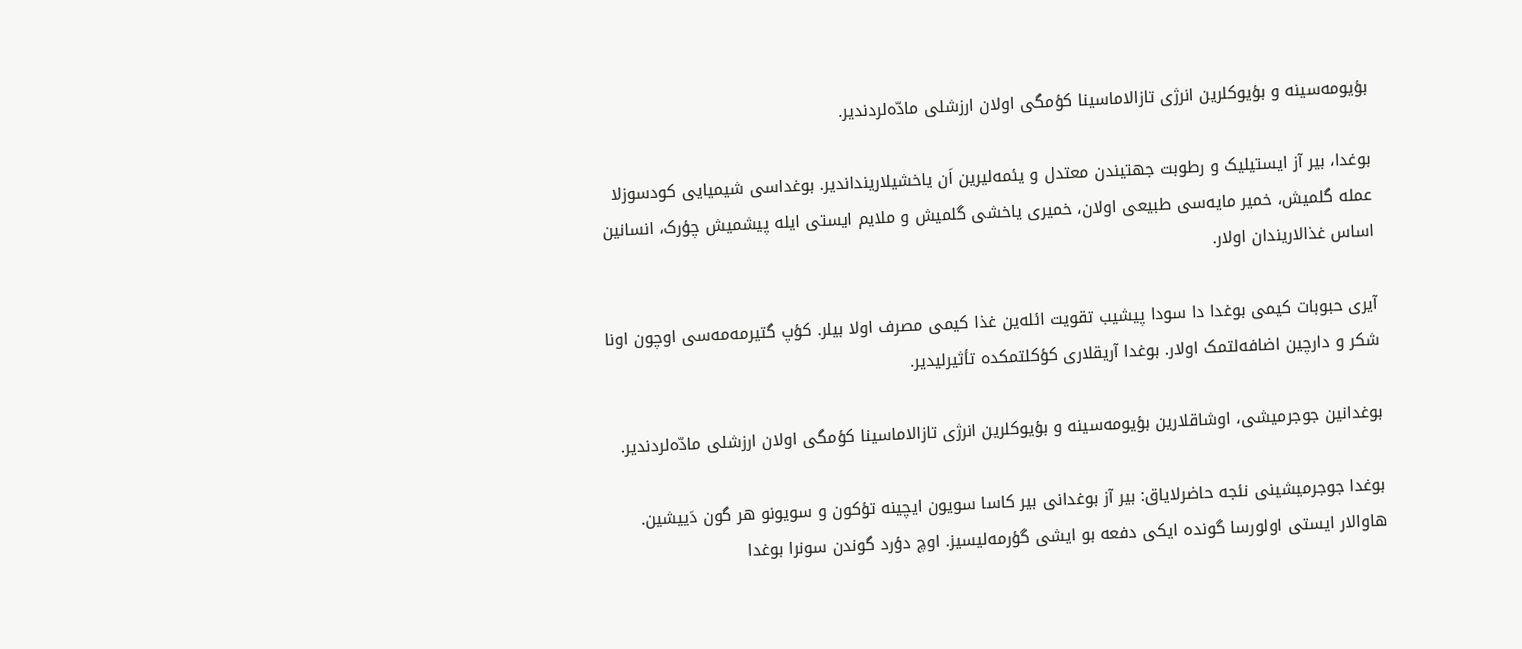بؤیومه‌سینه و بؤیوکلرین انرژی تازالاماسینا کؤمگی اولان ارزشلی مادّه‌لردندیر.

بوغدا، بیر آز ایستیلیک و رطوبت جهتیندن معتدل و یئمه‌لیرین اَن یاخشیلارینداندیر. بوغداسی شیمیایی کودسوزلا عمله گلمیش، خمیر مایه‌سی طبیعی اولان، خمیری یاخشی گلمیش و ملایم ایستی ایله پیشمیش چؤرک، انسانین اساس غذالاریندان اولار.

آیری حبوبات کیمی بوغدا دا سودا پیشیب تقویت ائله‌ین غذا کیمی مصرف اولا بیلر. کؤپ گتیرمه‌مه‌سی اوچون اونا شکر و دارچین اضافه‌لتمک اولار. بوغدا آریقلاری کؤکلتمکده تأثیرلیدیر.

بوغدانین جوجرمیشی، اوشاقلارین بؤیومه‌سینه و بؤیوکلرین انرژی تازالاماسینا کؤمگی اولان ارزشلی مادّه‌لردندیر.

بوغدا جوجرمیشینی نئجه حاضرلایاق: بیر آز بوغدانی بیر کاسا سویون ایچینه تؤکون و سویونو هر گون دَییشین. هاوالار ایستی اولورسا گونده ایکی دفعه بو ایشی گؤرمه‌لیسیز. اوچ دؤرد گوندن سونرا بوغدا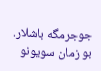جوجرمگه باشلار. بو زمان سویونو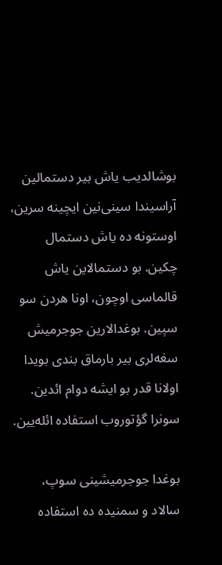بوشالدیب یاش بیر دستمالین آراسیندا سینی‌نین ایچینه سرین، اوستونه ده یاش دستمال چکین. بو دستمالاین یاش قالماسی اوچون، اونا هردن سو سپین. بوغدالارین جوجرمیش سغه‌لری بیر بارماق بندی‌ بویدا اولانا قدر بو ایشه دوام ائدین. سونرا گؤتوروب استفاده ائله‌یین.

بوغدا جوجرمیشینی سوپ، سالاد و سمنیده ده استفاده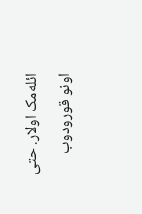ائله‌مک اولار. حتی اونو قورودوب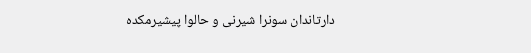دارتاندان سونرا شیرنی و حالوا پیشیرمکده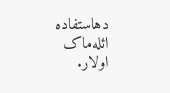دهاستفاده ائله‌ماک اولار.